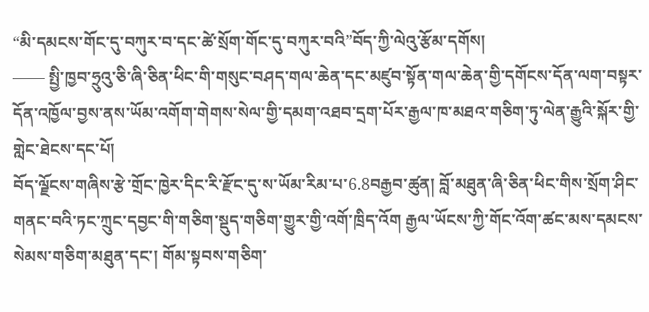“མི་དམངས་གོང་དུ་བཀུར་བ་དང་ཚེ་སྲོག་གོང་དུ་བཀུར་བའི”བོད་ཀྱི་ལེའུ་རྩོམ་དགོས།
—— སྤྱི་ཁྱབ་ཧྲུའུ་ཅི་ཞི་ཅིན་ཕིང་གི་གསུང་བཤད་གལ་ཆེན་དང་མཛུབ་སྟོན་གལ་ཆེན་གྱི་དགོངས་དོན་ལག་བསྟར་དོན་འཁྱོལ་བྱས་ནས་ཡོམ་འགོག་གེགས་སེལ་གྱི་དམག་འཐབ་དྲག་པོར་རྒྱལ་ཁ་མཐའ་གཅིག་ཏུ་ལེན་རྒྱུའི་སྐོར་གྱི་གླེང་ཐེངས་དང་པོ།
བོད་ལྗོངས་གཞིས་རྩེ་གྲོང་ཁྱེར་དིང་རི་རྫོང་དུ་ས་ཡོམ་རིམ་པ་6.8བརྒྱབ་ཚུན། བློ་མཐུན་ཞི་ཅིན་ཕིང་གིས་སྲོག་ཤིང་གནང་བའི་ཏང་ཀྲུང་དབྱང་གི་གཅིག་སྡུད་གཅིག་གྱུར་གྱི་འགོ་ཁྲིད་འོག རྒྱལ་ཡོངས་ཀྱི་གོང་འོག་ཚང་མས་དམངས་སེམས་གཅིག་མཐུན་དང་། གོམ་སྟབས་གཅིག་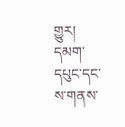གྱུར། དམག་དཔུང་དང་ས་གནས་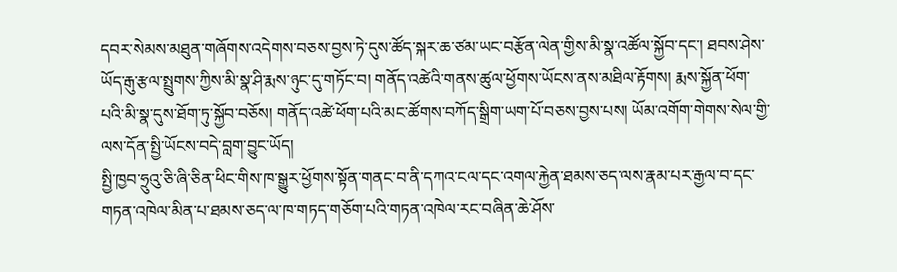དབར་སེམས་མཐུན་གཞོགས་འདེགས་བཅས་བྱས་ཏེ་དུས་ཚོད་སྐར་ཆ་ཙམ་ཡང་བརྩོན་ལེན་གྱིས་མི་སྣ་འཚོལ་སྐྱོབ་དང་། ཐབས་ཤེས་ཡོད་རྒུ་རྩལ་སྤྲུགས་ཀྱིས་མི་སྣ་ཤི་རྨས་ཉུང་དུ་གཏོང་བ། གནོད་འཚེའི་གནས་ཚུལ་ཕྱོགས་ཡོངས་ནས་མཐིལ་རྟོགས། རྨས་སྐྱོན་ཕོག་པའི་མི་སྣ་དུས་ཐོག་ཏུ་སྐྱོབ་བཅོས། གནོད་འཚེ་ཕོག་པའི་མང་ཚོགས་བཀོད་སྒྲིག་ཡག་པོ་བཅས་བྱས་པས། ཡོམ་འགོག་གེགས་སེལ་གྱི་ལས་དོན་སྤྱི་ཡོངས་བདེ་བླག་བྱུང་ཡོད།
སྤྱི་ཁྱབ་ཧྲུའུ་ཅི་ཞི་ཅིན་ཕིང་གིས་ཁ་སྒྱུར་ཕྱོགས་སྟོན་གནང་བ་ནི་དཀའ་ངལ་དང་འགལ་རྐྱེན་ཐམས་ཅད་ལས་རྣམ་པར་རྒྱལ་བ་དང་གཏན་འཁེལ་མིན་པ་ཐམས་ཅད་ལ་ཁ་གཏད་གཅོག་པའི་གཏན་འཁེལ་རང་བཞིན་ཆེ་ཤོས་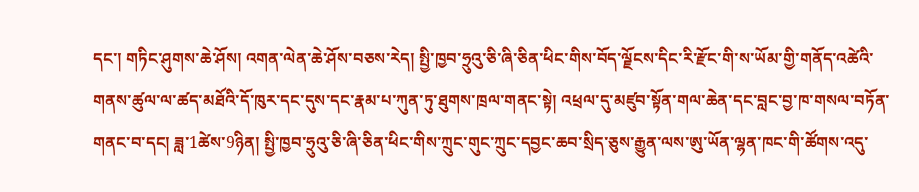དང་། གཏིང་ཤུགས་ཆེ་ཤོས། འགན་ལེན་ཆེ་ཤོས་བཅས་རེད། སྤྱི་ཁྱབ་ཧྲུའུ་ཅི་ཞི་ཅིན་ཕིང་གིས་བོད་ལྗོངས་དིང་རི་རྫོང་གི་ས་ཡོམ་གྱི་གནོད་འཚེའི་གནས་ཚུལ་ལ་ཚད་མཐོའི་དོ་ཁུར་དང་དུས་དང་རྣམ་པ་ཀུན་ཏུ་ཐུགས་ཁྲལ་གནང་སྟེ། འཕྲལ་དུ་མཛུབ་སྟོན་གལ་ཆེན་དང་བླང་བྱ་ཁ་གསལ་བཏོན་གནང་བ་དང། ཟླ་1ཚེས་9ཉིན། སྤྱི་ཁྱབ་ཧྲུའུ་ཅི་ཞི་ཅིན་ཕིང་གིས་ཀྲུང་གུང་ཀྲུང་དབྱང་ཆབ་སྲིད་ཅུས་རྒྱུན་ལས་ཨུ་ཡོན་ལྷན་ཁང་གི་ཚོགས་འདུ་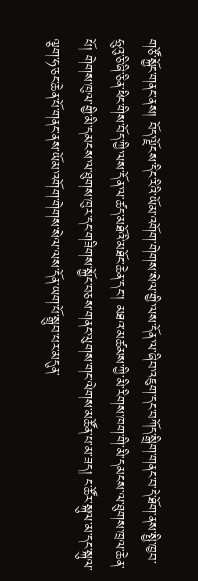གཙོ་སྐྱོང་གནང་ནས། བོད་ལྗོངས་དིང་རིའི་ཡོམ་འགོག་གེགས་སེལ་གྱི་ལས་དོན་ལ་ཞིབ་འཇུག་དང་བཀོད་སྒྲིག་གནང་བ་དེ་ཐོག་ནས་སྤྱི་ཁྱབ་ཧྲུའུ་ཅི་ཞི་ཅིན་ཕིང་གིས་བོད་ཀྱི་ལས་དོན་ལ་ཚད་མཐོའི་མཐོང་ཆེན་དང་། མཐའ་མཚམས་ཀྱི་མི་རིགས་ཁག་གི་མི་དམངས་ལ་ཐུགས་ཁྲལ་ཆེན་པོ། གེགས་ཁུལ་གྱི་མི་དམངས་ལ་ཐུགས་ཁུར་དང་གཟིགས་སྐྱོང་བཅས་གནང་ལུགས་གང་ལེགས་མཚོན་པ་མ་ཟད། ང་ཚོར་སྐུལ་མ་དང་སྐུལ་ལྕག་ཧ་ཅང་ཆེན་པོ་གནང་ནས་ཡོམ་འགོག་གེགས་སེལ་ལས་དོན་ཡག་པོ་སྒྲུབ་པར་མདུན་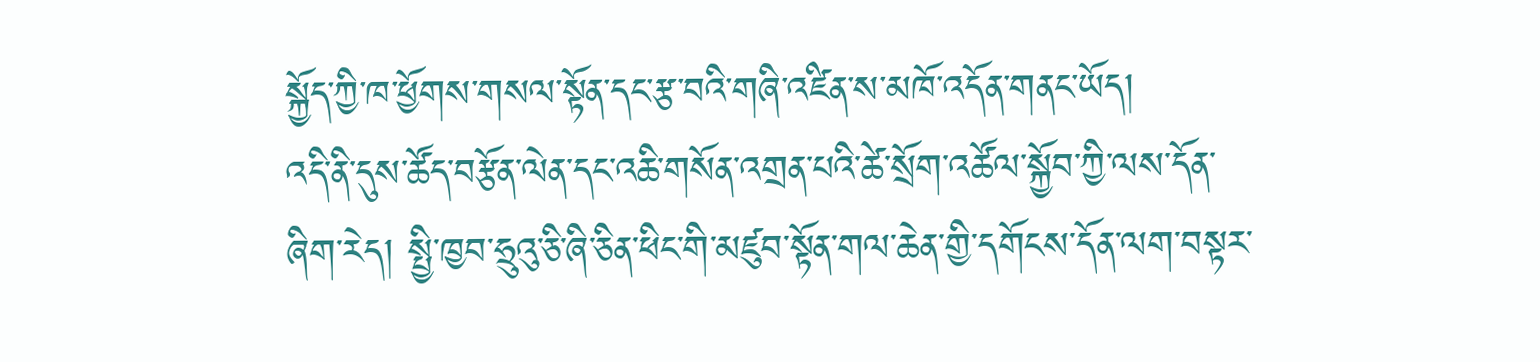སྐྱོད་ཀྱི་ཁ་ཕྱོགས་གསལ་སྟོན་དང་རྩ་བའི་གཞི་འཛིན་ས་མཁོ་འདོན་གནང་ཡོད།
འདི་ནི་དུས་ཚོད་བརྩོན་ལེན་དང་འཆི་གསོན་འགྲན་པའི་ཚེ་སྲོག་འཚོལ་སྐྱོབ་ཀྱི་ལས་དོན་ཞིག་རེད། སྤྱི་ཁྱབ་ཧྲུའུ་ཅི་ཞི་ཅིན་ཕིང་གི་མཛུབ་སྟོན་གལ་ཆེན་གྱི་དགོངས་དོན་ལག་བསྟར་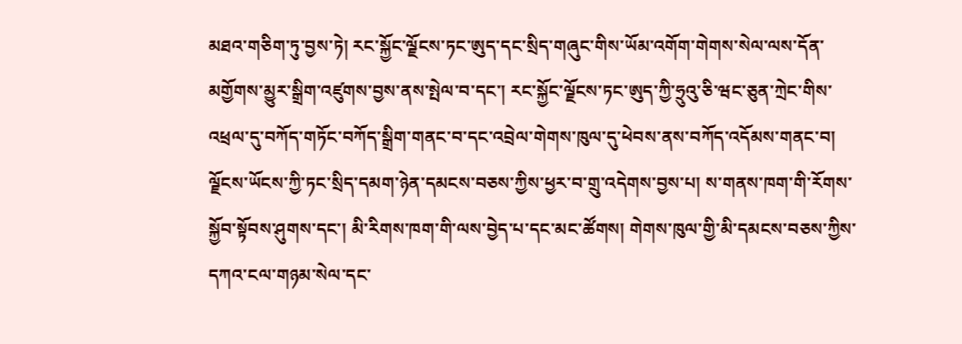མཐའ་གཅིག་ཏུ་བྱས་ཏེ། རང་སྐྱོང་ལྗོངས་ཏང་ཨུད་དང་སྲིད་གཞུང་གིས་ཡོམ་འགོག་གེགས་སེལ་ལས་དོན་མགྱོགས་མྱུར་སྒྲིག་འཛུགས་བྱས་ནས་སྤེལ་བ་དང་། རང་སྐྱོང་ལྗོངས་ཏང་ཨུད་ཀྱི་ཧྲུའུ་ཅི་ཝང་ཅུན་ཀྲེང་གིས་འཕྲལ་དུ་བཀོད་གཏོང་བཀོད་སྒྲིག་གནང་བ་དང་འབྲེལ་གེགས་ཁུལ་དུ་ཕེབས་ནས་བཀོད་འདོམས་གནང་བ། ལྗོངས་ཡོངས་ཀྱི་ཏང་སྲིད་དམག་ཉེན་དམངས་བཅས་ཀྱིས་ཕྱར་བ་གྲུ་འདེགས་བྱས་པ། ས་གནས་ཁག་གི་རོགས་སྐྱོབ་སྟོབས་ཤུགས་དང་། མི་རིགས་ཁག་གི་ལས་བྱེད་པ་དང་མང་ཚོགས། གེགས་ཁུལ་གྱི་མི་དམངས་བཅས་ཀྱིས་དཀའ་ངལ་གཉམ་སེལ་དང་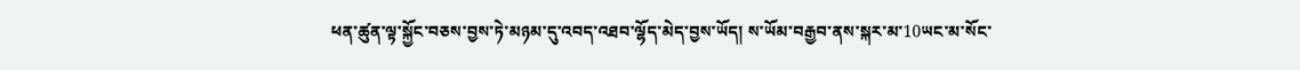ཕན་ཚུན་ལྟ་སྐྱོང་བཅས་བྱས་ཏེ་མཉམ་དུ་འབད་འཐབ་ལྷོད་མེད་བྱས་ཡོད། ས་ཡོམ་བརྒྱབ་ནས་སྐར་མ་10ཡང་མ་སོང་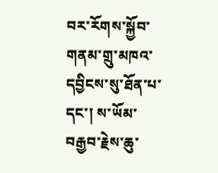བར་རོགས་སྐྱོབ་གནམ་གྲུ་མཁའ་དབྱིངས་སུ་ཐོན་པ་དང་། ས་ཡོམ་བརྒྱབ་རྗེས་ཆུ་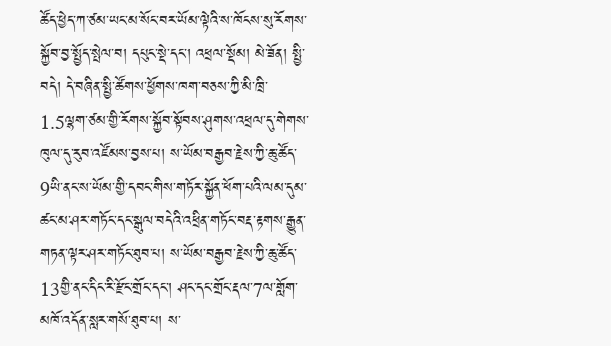ཚོད་ཕྱེད་ཀ་ཙམ་ཡང་མ་སོང་བར་ཡོམ་ལྟེའི་ས་ཁོངས་སུ་རོགས་སྐྱོབ་བྱ་སྤྱོད་སྤེལ་བ། དཔུང་སྡེ་དང་། འཕྲལ་སྡོམ། མེ་ཟོན། སྤྱི་བདེ། དེ་བཞིན་སྤྱི་ཚོགས་ཕྱོགས་ཁག་བཅས་ཀྱི་མི་ཁྲི་1.5ལྷག་ཙམ་གྱི་རོགས་སྐྱོབ་སྟོབས་ཤུགས་འཕྲལ་དུ་གེགས་ཁུལ་དུ་རུབ་འཛོམས་བྱས་པ། ས་ཡོམ་བརྒྱབ་རྗེས་ཀྱི་ཆུ་ཚོད་9ཡི་ནང་ས་ཡོམ་གྱི་དབང་གིས་གཏོར་སྐྱོན་ཕོག་པའི་ལམ་དུམ་ཚང་མ་ཤར་གཏོང་དང་སྒུལ་བདེའི་འཕྲིན་གཏོང་བརྡ་རྟགས་རྒྱུན་གཏན་ལྟར་ཤར་གཏོང་ཐུབ་པ། ས་ཡོམ་བརྒྱབ་རྗེས་ཀྱི་ཆུ་ཚོད་13གྱི་ནང་དིང་རི་རྫོང་གྲོང་དང་། ཤང་དང་གྲོང་རྡལ་7ལ་གློག་མཁོ་འདོན་སླར་གསོ་ཐུབ་པ། ས་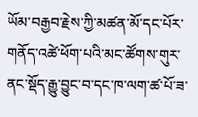ཡོམ་བརྒྱབ་རྗེས་ཀྱི་མཚན་མོ་དང་པོར་གནོད་འཚེ་ཕོག་པའི་མང་ཚོགས་གུར་ནང་སྡོད་རྒྱུ་བྱུང་བ་དང་ཁ་ལག་ཚ་པོ་ཟ་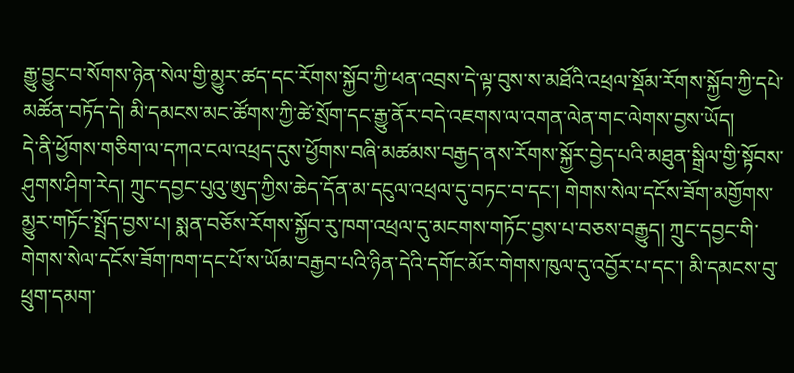རྒྱུ་བྱུང་བ་སོགས་ཉེན་སེལ་གྱི་མྱུར་ཚད་དང་རོགས་སྐྱོབ་ཀྱི་ཕན་འབྲས་དེ་ལྟ་བུས་ས་མཐོའི་འཕྲལ་སྡོམ་རོགས་སྐྱོབ་ཀྱི་དཔེ་མཚོན་བཏོད་དེ། མི་དམངས་མང་ཚོགས་ཀྱི་ཚེ་སྲོག་དང་རྒྱུ་ནོར་བདེ་འཇགས་ལ་འགན་ལེན་གང་ལེགས་བྱས་ཡོད།
དེ་ནི་ཕྱོགས་གཅིག་ལ་དཀའ་ངལ་འཕྲད་དུས་ཕྱོགས་བཞི་མཚམས་བརྒྱད་ནས་རོགས་སྐྱོར་བྱེད་པའི་མཐུན་སྒྲིལ་གྱི་སྟོབས་ཤུགས་ཤིག་རེད། ཀྲུང་དབྱང་པུའུ་ཨུད་ཀྱིས་ཆེད་དོན་མ་དངུལ་འཕྲལ་དུ་བཏང་བ་དང་། གེགས་སེལ་དངོས་ཟོག་མགྱོགས་མྱུར་གཏོང་སྤྲོད་བྱས་པ། སྨན་བཅོས་རོགས་སྐྱོབ་རུ་ཁག་འཕྲལ་དུ་མངགས་གཏོང་བྱས་པ་བཅས་བརྒྱུད། ཀྲུང་དབྱང་གི་གེགས་སེལ་དངོས་ཟོག་ཁག་དང་པོ་ས་ཡོམ་བརྒྱབ་པའི་ཉིན་དེའི་དགོང་མོར་གེགས་ཁུལ་དུ་འབྱོར་པ་དང་། མི་དམངས་བུ་ཕྲུག་དམག་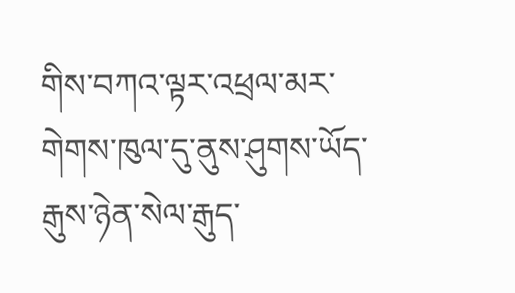གིས་བཀའ་ལྟར་འཕྲལ་མར་གེགས་ཁུལ་དུ་ནུས་ཤུགས་ཡོད་རྒུས་ཉེན་སེལ་རྒུད་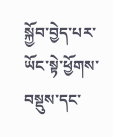སྐྱོབ་བྱེད་པར་ཡོང་སྟེ་ཕྱོགས་བསྡུས་དང་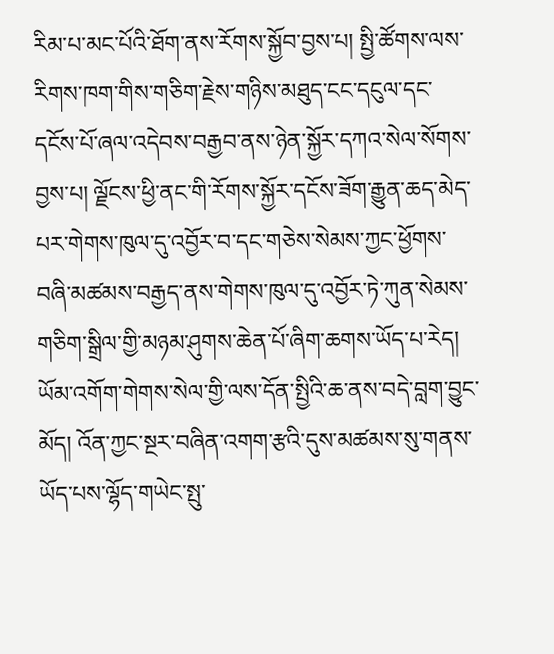རིམ་པ་མང་པོའི་ཐོག་ནས་རོགས་སྐྱོབ་བྱས་པ། སྤྱི་ཚོགས་ལས་རིགས་ཁག་གིས་གཅིག་རྗེས་གཉིས་མཐུད་ངང་དངུལ་དང་དངོས་པོ་ཞལ་འདེབས་བརྒྱབ་ནས་ཉེན་སྐྱོར་དཀའ་སེལ་སོགས་བྱས་པ། ལྗོངས་ཕྱི་ནང་གི་རོགས་སྐྱོར་དངོས་ཟོག་རྒྱུན་ཆད་མེད་པར་གེགས་ཁུལ་དུ་འབྱོར་བ་དང་གཅེས་སེམས་ཀྱང་ཕྱོགས་བཞི་མཚམས་བརྒྱད་ནས་གེགས་ཁུལ་དུ་འབྱོར་ཏེ་ཀུན་སེམས་གཅིག་སྒྲིལ་གྱི་མཉམ་ཤུགས་ཆེན་པོ་ཞིག་ཆགས་ཡོད་པ་རེད།
ཡོམ་འགོག་གེགས་སེལ་གྱི་ལས་དོན་སྤྱིའི་ཆ་ནས་བདེ་བླག་བྱུང་མོད། འོན་ཀྱང་སྔར་བཞིན་འགག་རྩའི་དུས་མཚམས་སུ་གནས་ཡོད་པས་ལྷོད་གཡེང་སྤུ་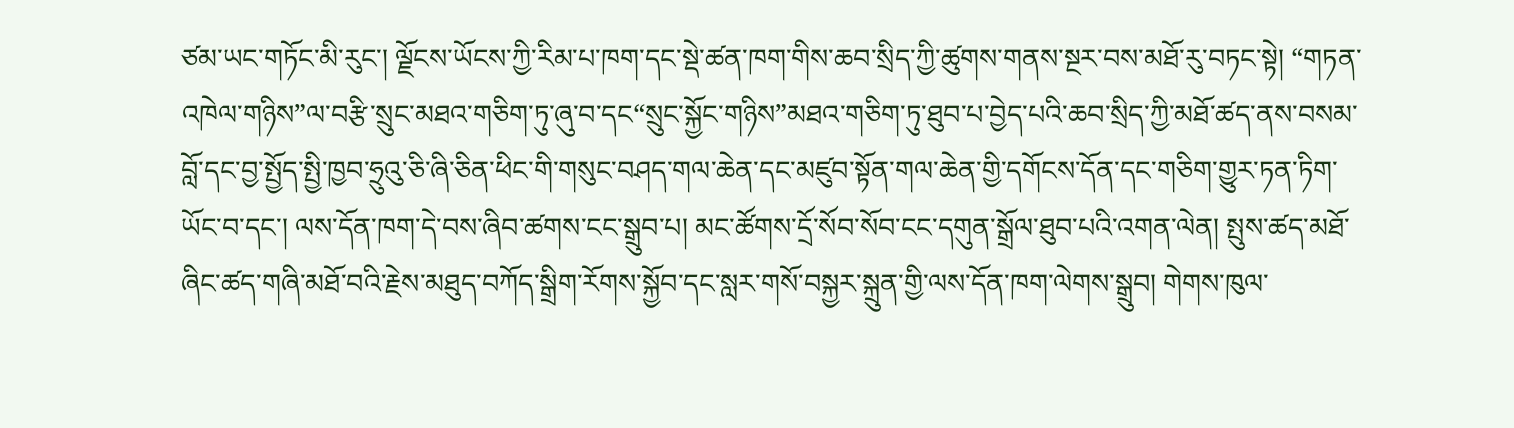ཙམ་ཡང་གཏོང་མི་རུང་། ལྗོངས་ཡོངས་ཀྱི་རིམ་པ་ཁག་དང་སྡེ་ཚན་ཁག་གིས་ཆབ་སྲིད་ཀྱི་ཚུགས་གནས་སྔར་བས་མཐོ་རུ་བཏང་སྟེ། “གཏན་འཁེལ་གཉིས”ལ་བརྩི་སྲུང་མཐའ་གཅིག་ཏུ་ཞུ་བ་དང“སྲུང་སྐྱོང་གཉིས”མཐའ་གཅིག་ཏུ་ཐུབ་པ་བྱེད་པའི་ཆབ་སྲིད་ཀྱི་མཐོ་ཚད་ནས་བསམ་བློ་དང་བྱ་སྤྱོད་སྤྱི་ཁྱབ་ཧྲུའུ་ཅི་ཞི་ཅིན་ཕིང་གི་གསུང་བཤད་གལ་ཆེན་དང་མཛུབ་སྟོན་གལ་ཆེན་གྱི་དགོངས་དོན་དང་གཅིག་གྱུར་ཏན་ཏིག་ཡོང་བ་དང་། ལས་དོན་ཁག་དེ་བས་ཞིབ་ཚགས་ངང་སྒྲུབ་པ། མང་ཚོགས་དྲོ་སོབ་སོབ་ངང་དགུན་སྒྲོལ་ཐུབ་པའི་འགན་ལེན། སྤུས་ཚད་མཐོ་ཞིང་ཚད་གཞི་མཐོ་བའི་རྗེས་མཐུད་བཀོད་སྒྲིག་རོགས་སྐྱོབ་དང་སླར་གསོ་བསྐྱར་སྐྲུན་གྱི་ལས་དོན་ཁག་ལེགས་སྒྲུབ། གེགས་ཁུལ་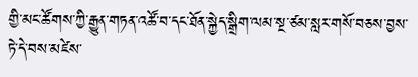གྱི་མང་ཚོགས་ཀྱི་རྒྱུན་གཏན་འཚོ་བ་དང་ཐོན་སྐྱེད་སྒྲིག་ལམ་སྔ་ཙམ་སླར་གསོ་བཅས་བྱས་ཏེ་དེ་བས་མཛེས་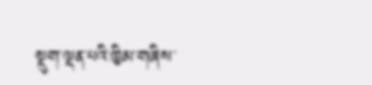སྡུག་ལྡན་པའི་ཁྱིམ་གཞིས་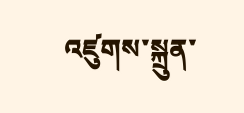འཛུགས་སྐྲུན་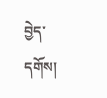བྱེད་དགོས།